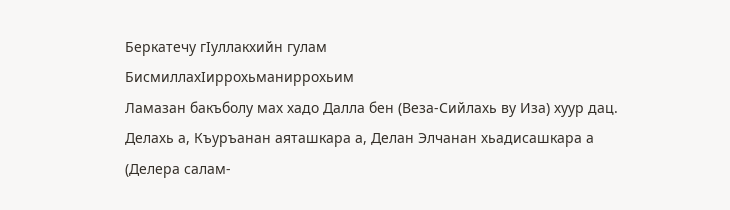Беркатечу гIуллакхийн гулам
БисмиллахIиррохьманиррохьим
Ламазан бакъболу мах хадо Далла бен (Веза-Сийлахь ву Иза) хуур дац. Делахь а, Къуръанан аяташкара а, Делан Элчанан хьадисашкара а (Делера салам-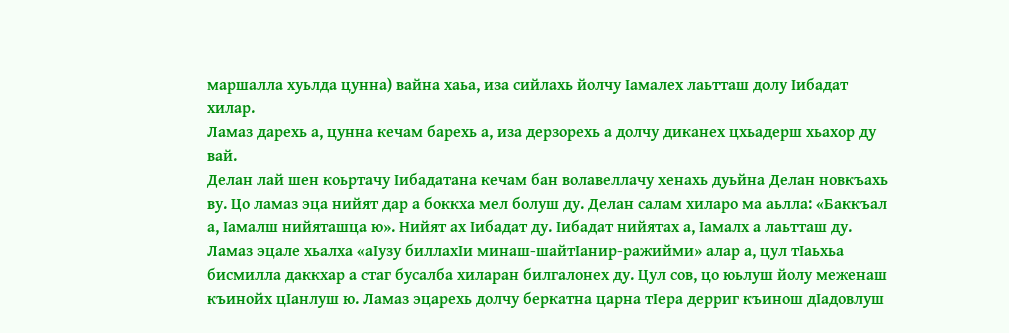маршалла хуьлда цунна) вайна хаьа, иза сийлахь йолчу Іамалех лаьтташ долу Іибадат хилар.
Ламаз дарехь а, цунна кечам барехь а, иза дерзорехь а долчу диканех цхьадерш хьахор ду вай.
Делан лай шен коьртачу Іибадатана кечам бан волавеллачу хенахь дуьйна Делан новкъахь ву. Цо ламаз эца нийят дар а боккха мел болуш ду. Делан салам хиларо ма аьлла: «Баккъал а, Іамалш нийяташца ю». Нийят ах Іибадат ду. Іибадат нийятах а, Іамалх а лаьтташ ду.
Ламаз эцале хьалха «аІузу биллахІи минаш-шайтІанир-ражийми» алар а, цул тІаьхьа бисмилла даккхар а стаг бусалба хиларан билгалонех ду. Цул сов, цо юьлуш йолу меженаш къинойх цІанлуш ю. Ламаз эцарехь долчу беркатна царна тІера дерриг къинош дІадовлуш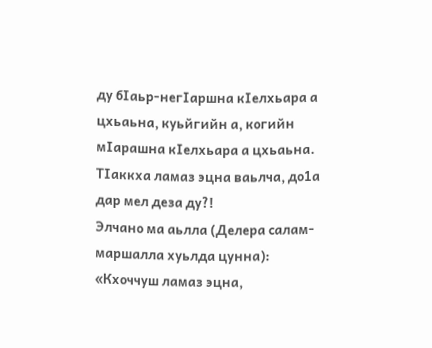ду бІаьр-негІаршна кІелхьара а цхьаьна, куьйгийн а, когийн мІарашна кІелхьара а цхьаьна.
ТІаккха ламаз эцна ваьлча, до1а дар мел деза ду?!
Элчано ма аьлла (Делера салам-маршалла хуьлда цунна): «Кхоччуш ламаз эцна,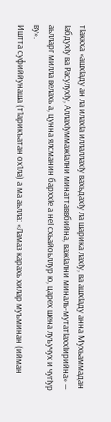тІаккха «ашхІаду ан ла илахІа иллаллахІу вахьдахІу ла шарика лахІу, ва ашхІаду анна Мухьаммадан ІабдухІу ва РасулухІу, АллахІуммажІални минаттаввбийна, важІални миналь-мутатІаххІирийна» — аьлларг милла велахь а, цунна ялсманин барххІе а неІ схьайоьллур ю, царех шена луъучух и чугІур ву».
Иштта суфиййунаша (т1арикъатан ох1ла) а ма аьлла: «Ламаз карахь хилар муъминан (ийман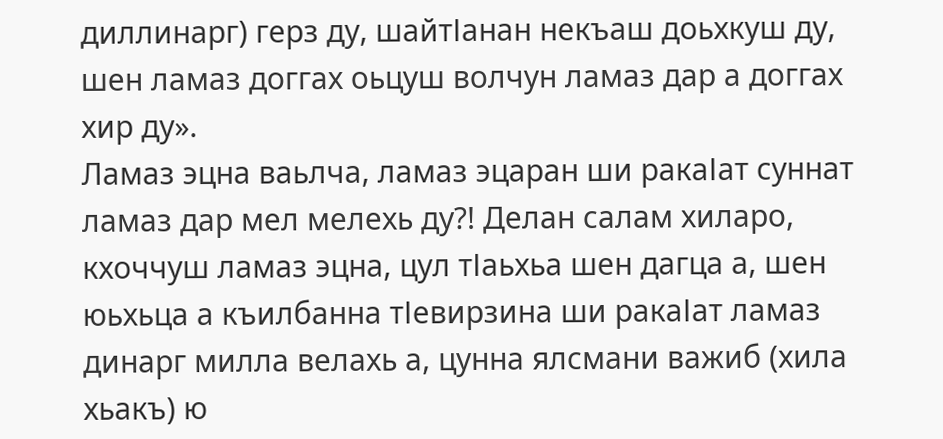диллинарг) герз ду, шайтІанан некъаш доьхкуш ду, шен ламаз доггах оьцуш волчун ламаз дар а доггах хир ду».
Ламаз эцна ваьлча, ламаз эцаран ши ракаІат суннат ламаз дар мел мелехь ду?! Делан салам хиларо, кхоччуш ламаз эцна, цул тІаьхьа шен дагца а, шен юьхьца а къилбанна тІевирзина ши ракаІат ламаз динарг милла велахь а, цунна ялсмани важиб (хила хьакъ) ю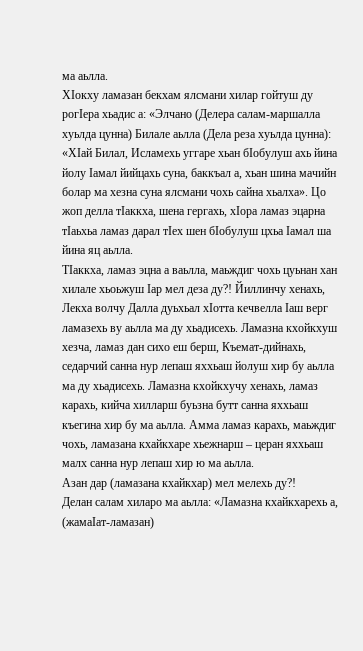ма аьлла.
ХІокху ламазан бекхам ялсмани хилар гойтуш ду рогІера хьадис а: «Элчано (Делера салам-маршалла хуьлда цунна) Билале аьлла (Дела реза хуьлда цунна): «ХІай Билал, Исламехь уггаре хьан бІобулуш ахь йина йолу Іамал йийцахь суна, баккъал а, хьан шина мачийн болар ма хезна суна ялсмани чохь сайна хьалха». Цо жоп делла тІаккха, шена гергахь, хІора ламаз эцарна тІаьхьа ламаз дарал тІех шен бІобулуш цхьа Іамал ша йина яц аьлла.
ТІаккха, ламаз эцна а ваьлла, маьждиг чохь цуьнан хан хилале хьоьжуш Іар мел деза ду?! Йиллинчу хенахь, Лекха волчу Далла дуьхьал хІотта кечвелла Іаш верг ламазехь ву аьлла ма ду хьадисехь. Ламазна кхойкхуш хезча, ламаз дан сихо еш берш, Къемат-дийнахь, седарчий санна нур лепаш яххьаш йолуш хир бу аьлла ма ду хьадисехь. Ламазна кхойкхучу хенахь, ламаз карахь, кийча хилларш буьзна бутт санна яххьаш къегина хир бу ма аьлла. Амма ламаз карахь, маьждиг чохь, ламазана кхайкхаре хьежнарш – церан яххьаш малх санна нур лепаш хир ю ма аьлла.
Азан дар (ламазана кхайкхар) мел мелехь ду?!
Делан салам хиларо ма аьлла: «Ламазна кхайкхарехь а, (жамаІат-ламазан)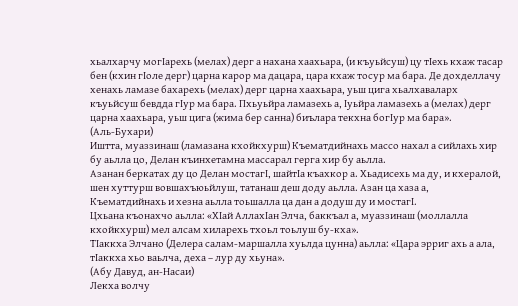хьалхарчу могІарехь (мелах) дерг а нахана хаахьара, (и къуьйсуш) цу тІехь кхаж тасар бен (кхин гІоле дерг) царна карор ма дацара, цара кхаж тосур ма бара. Де дохделлачу хенахь ламазе бахарехь (мелах) дерг царна хаахьара, уьш цига хьалхаваларх къуьйсуш бевдда гІур ма бара. Пхьуьйра ламазехь а, Іуьйра ламазехь а (мелах) дерг царна хаахьара, уьш цига (жима бер санна) биълара текхна богІур ма бара».
(Аль-Бухари)
Иштта, муаззинаш (ламазана кхойкхурш) Къематдийнахь массо нахал а сийлахь хир бу аьлла цо, Делан къинхетамна массарал герга хир бу аьлла.
Азанан беркатах ду цо Делан мостагІ, шайтІа къахкор а. Хьадисехь ма ду, и кхералой, шен хуттурш вовшахъюьйлуш, татанаш деш доду аьлла. Азан ца хаза а, Къематдийнахь и хезна аьлла тоьшалла ца дан а додуш ду и мостагІ.
Цхьана къонахчо аьлла: «ХІай АллахІан Элча, баккъал а, муаззинаш (моллалла кхойкхурш) мел алсам хиларехь тхоьл тоьлуш бу-кха».
ТІаккха Элчано (Делера салам-маршалла хуьлда цунна) аьлла: «Цара эрриг ахь а ала, тІаккха хьо ваьлча, деха – лур ду хьуна».
(Абу Давуд, ан-Насаи)
Лекха волчу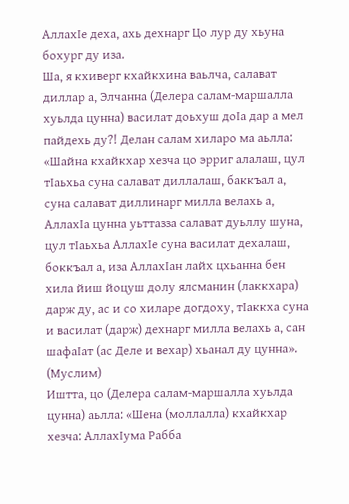АллахІе деха, ахь дехнарг Цо лур ду хьуна бохург ду иза.
Ша, я кхиверг кхайкхина ваьлча, салават диллар а, Элчанна (Делера салам-маршалла хуьлда цунна) василат доьхуш доІа дар а мел пайдехь ду?! Делан салам хиларо ма аьлла: «Шайна кхайкхар хезча цо эрриг алалаш, цул тІаьхьа суна салават диллалаш, баккъал а, суна салават диллинарг милла велахь а, АллахІа цунна уьттазза салават дуьллу шуна, цул тІаьхьа АллахІе суна василат дехалаш, боккъал а, иза АллахІан лайх цхьанна бен хила йиш йоцуш долу ялсманин (лаккхара) дарж ду, ас и со хиларе догдоху, тІаккха суна и василат (дарж) дехнарг милла велахь а, сан шафаІат (ас Деле и вехар) хьанал ду цунна».
(Муслим)
Иштта, цо (Делера салам-маршалла хуьлда цунна) аьлла: «Шена (моллалла) кхайкхар хезча: АллахІума Рабба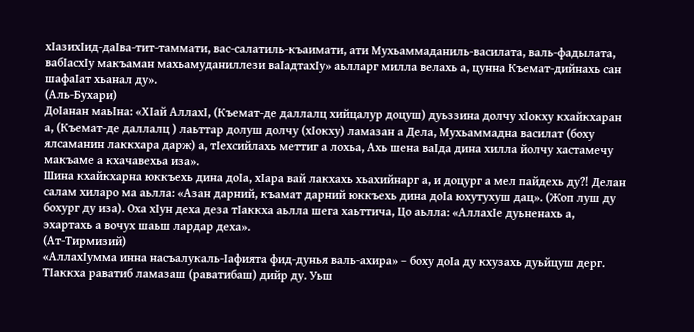хІазихІид-даІва-тит-таммати, вас-салатиль-къаимати, ати Мухьаммаданиль-василата, валь-фадылата, вабІасхІу макъаман махьамуданиллези ваІадтахІу» аьлларг милла велахь а, цунна Къемат-дийнахь сан шафаІат хьанал ду».
(Аль-Бухари)
ДоІанан маьІна: «ХІай АллахІ, (Къемат-де даллалц хийцалур доцуш) дуьззина долчу хІокху кхайкхаран а, (Къемат-де даллалц ) лаьттар долуш долчу (хІокху) ламазан а Дела, Мухьаммадна василат (боху ялсаманин лаккхара дарж) а, тІехсийлахь меттиг а лохьа, Ахь шена ваІда дина хилла йолчу хастамечу макъаме а кхачавехьа иза».
Шина кхайкхарна юккъехь дина доІа, хІара вай лакхахь хьахийнарг а, и доцург а мел пайдехь ду?! Делан салам хиларо ма аьлла: «Азан дарний, къамат дарний юккъехь дина доІа юхутухуш дац». (Жоп луш ду бохург ду иза). Оха хІун деха деза тІаккха аьлла шега хаьттича, Цо аьлла: «АллахІе дуьненахь а, эхартахь а вочух шаьш лардар деха».
(Ат-Тирмизий)
«АллахІумма инна насъалукаль-Іафията фид-дунья валь-ахира» – боху доІа ду кхузахь дуьйцуш дерг.
ТІаккха раватиб ламазаш (раватибаш) дийр ду. Уьш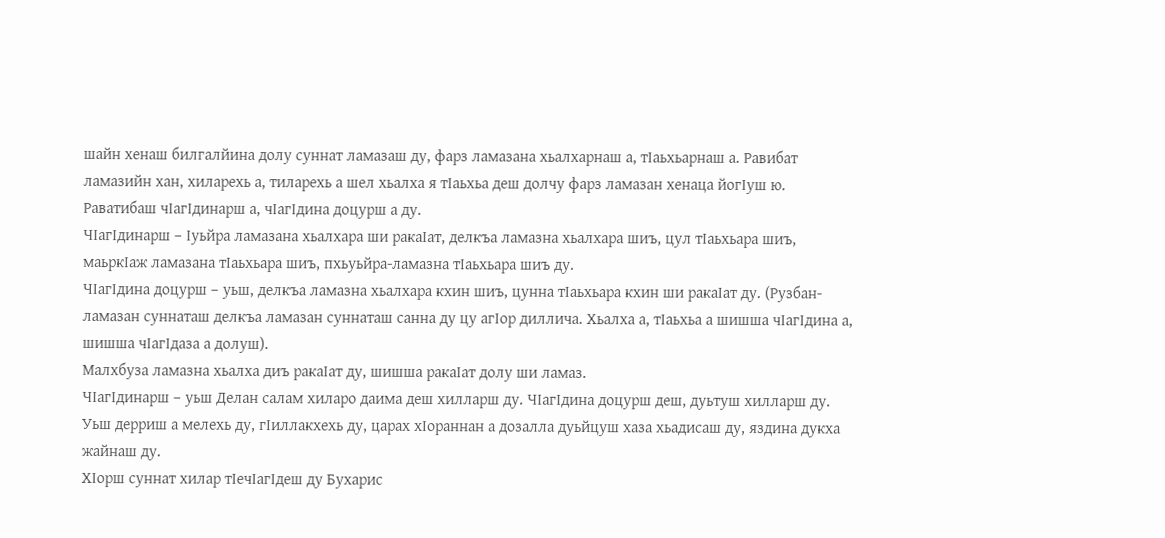шайн хенаш билгалйина долу суннат ламазаш ду, фарз ламазана хьалхарнаш а, тІаьхьарнаш а. Равибат ламазийн хан, хиларехь а, тиларехь а шел хьалха я тІаьхьа деш долчу фарз ламазан хенаца йогІуш ю. Раватибаш чІагІдинарш а, чІагІдина доцурш а ду.
ЧІагІдинарш – Іуьйра ламазана хьалхара ши ракаІат, делкъа ламазна хьалхара шиъ, цул тІаьхьара шиъ, маьркІаж ламазана тІаьхьара шиъ, пхьуьйра-ламазна тІаьхьара шиъ ду.
ЧІагІдина доцурш – уьш, делкъа ламазна хьалхара кхин шиъ, цунна тІаьхьара кхин ши ракаІат ду. (Рузбан-ламазан суннаташ делкъа ламазан суннаташ санна ду цу агІор диллича. Хьалха а, тІаьхьа а шишша чІагІдина а, шишша чІагІдаза а долуш).
Малхбуза ламазна хьалха диъ ракаІат ду, шишша ракаІат долу ши ламаз.
ЧІагІдинарш – уьш Делан салам хиларо даима деш хилларш ду. ЧІагІдина доцурш деш, дуьтуш хилларш ду. Уьш дерриш а мелехь ду, гІиллакхехь ду, царах хІораннан а дозалла дуьйцуш хаза хьадисаш ду, яздина дукха жайнаш ду.
ХІорш суннат хилар тІечІагІдеш ду Бухарис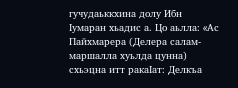гучудаьккхина долу Ибн Іумаран хьадис а. Цо аьлла: «Ас Пайхмарера (Делера салам-маршалла хуьлда цунна) схьэцна итт ракаІат: Делкъа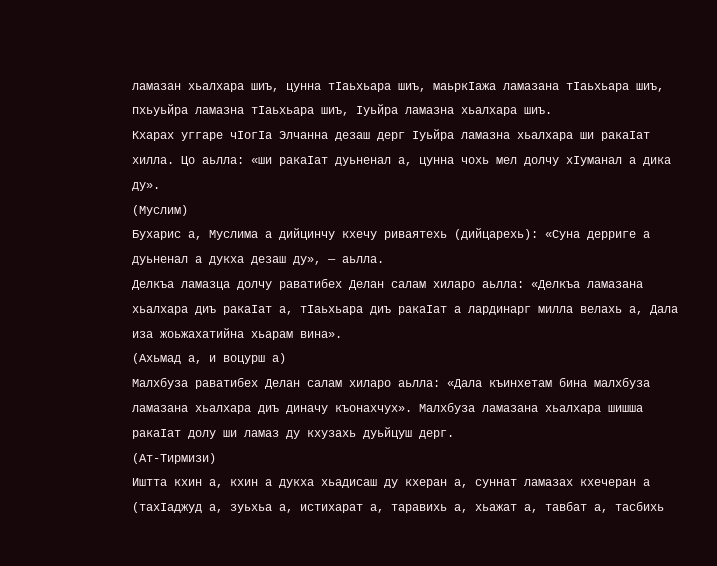ламазан хьалхара шиъ, цунна тІаьхьара шиъ, маьркІажа ламазана тІаьхьара шиъ, пхьуьйра ламазна тІаьхьара шиъ, Іуьйра ламазна хьалхара шиъ.
Кхарах уггаре чІогІа Элчанна дезаш дерг Іуьйра ламазна хьалхара ши ракаІат хилла. Цо аьлла: «ши ракаІат дуьненал а, цунна чохь мел долчу хІуманал а дика ду».
(Муслим)
Бухарис а, Муслима а дийцинчу кхечу риваятехь (дийцарехь): «Суна дерриге а дуьненал а дукха дезаш ду», — аьлла.
Делкъа ламазца долчу раватибех Делан салам хиларо аьлла: «Делкъа ламазана хьалхара диъ ракаІат а, тІаьхьара диъ ракаІат а лардинарг милла велахь а, Дала иза жоьжахатийна хьарам вина».
(Ахьмад а, и воцурш а)
Малхбуза раватибех Делан салам хиларо аьлла: «Дала къинхетам бина малхбуза ламазана хьалхара диъ диначу къонахчух». Малхбуза ламазана хьалхара шишша ракаІат долу ши ламаз ду кхузахь дуьйцуш дерг.
(Ат-Тирмизи)
Иштта кхин а, кхин а дукха хьадисаш ду кхеран а, суннат ламазах кхечеран а (тахІаджуд а, зуьхьа а, истихарат а, таравихь а, хьажат а, тавбат а, тасбихь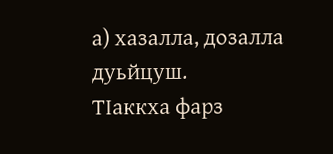а) хазалла, дозалла дуьйцуш.
ТІаккха фарз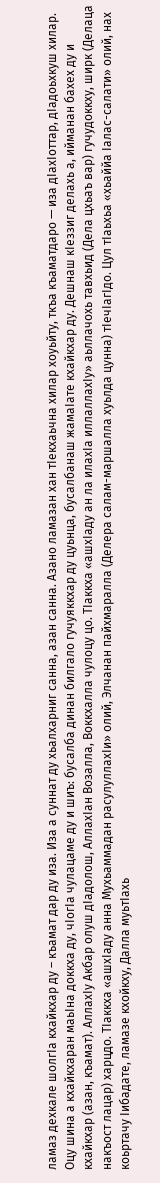ламаз дехкале шолгІа кхайкхар ду – къамат дар ду иза. Иза а суннат ду хьалхарниг санна, азан санна. Азано ламазан хан тІекхаьчна хилар хоуьйту, ткъа къаматдаро — иза дІахІоттар, дІадоьхкуш хилар.
Оцу шина а кхайкхаран маьІна доккха ду, чІогІа чулацаме ду и шиъ: бусалба динан билгало гучуяккхар ду цуьнца, бусалбанаш жамаІате кхайкхар ду. Дешнаш кІеззиг делахь а, ийманан бахех ду и кхайкхар (азан, къамат). АллахІу Акбар олуш дІадолош, АллахІан Возалла, Воккхалла чулоцу цо. ТІаккха «ашхІаду ан ла илахІа иллаллахІу» аьллачохь тавхьид (Дела цхьаъ вар) гучудоккху, ширк (Делаца накъост лацар) харцдо. ТІаккха «ашхІаду анна Мухьаммадан расулуллахІи» олий, Элчанан пайхмаралла (Делера салам-маршалла хуьлда цунна) тІечІагІдо. Цул тІаьхьа «хьаййа Іалас-салати» олий, нах коьртачу Іибадате, ламазе кхойкху, Далла муьтІахь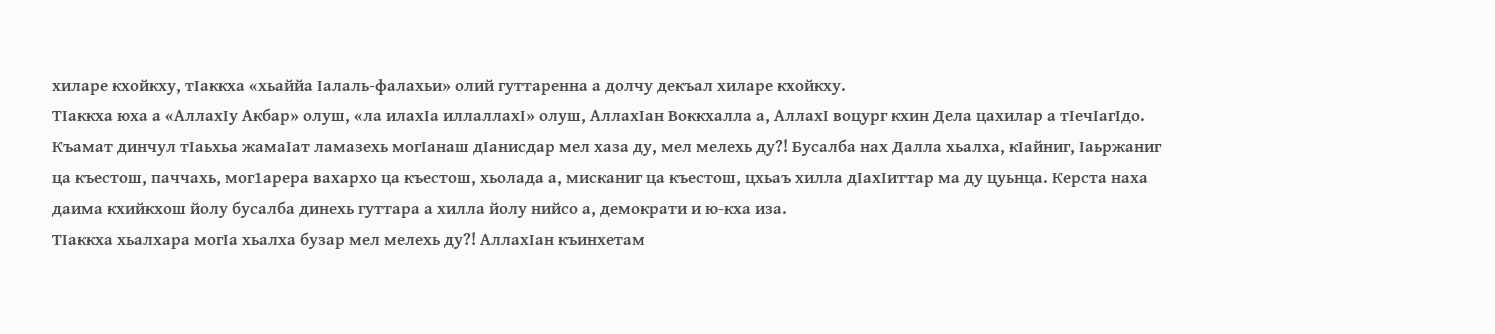хиларе кхойкху, тІаккха «хьаййа Іалаль-фалахьи» олий гуттаренна а долчу декъал хиларе кхойкху.
ТІаккха юха а «АллахІу Акбар» олуш, «ла илахІа иллаллахІ» олуш, АллахІан Воккхалла а, АллахІ воцург кхин Дела цахилар а тІечІагІдо.
Къамат динчул тІаьхьа жамаІат ламазехь могІанаш дІанисдар мел хаза ду, мел мелехь ду?! Бусалба нах Далла хьалха, кІайниг, Іаьржаниг ца къестош, паччахь, мог1арера вахархо ца къестош, хьолада а, мисканиг ца къестош, цхьаъ хилла дІахІиттар ма ду цуьнца. Керста наха даима кхийкхош йолу бусалба динехь гуттара а хилла йолу нийсо а, демократи и ю-кха иза.
ТІаккха хьалхара могІа хьалха бузар мел мелехь ду?! АллахІан къинхетам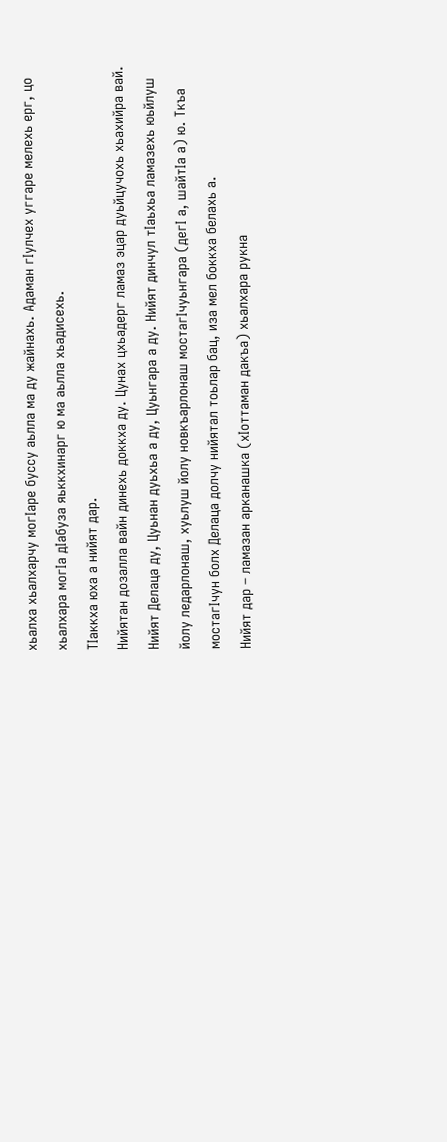хьалха хьалхарчу могІаре буссу аьлла ма ду жайнахь. Адаман гІулчех уггаре мелехь ерг, цо хьалхара могІа дІабуза яьккхинарг ю ма аьлла хьадисехь.
ТІаккха юха а нийят дар.
Нийятан дозалла вайн динехь доккха ду. Цунах цхьадерг ламаз эцар дуьйцучохь хьахийра вай.
Нийят Делаца ду, Цуьнан дуьхьа а ду, Цуьнгара а ду. Нийят динчул тІаьхьа ламазехь юьйлуш йолу ледарлонаш, хуьлуш йолу новкъарлонаш мостагІчуьнгара (дегІ а, шайтІа а) ю. Ткъа мостагІчун болх Делаца долчу нийятал тоьлар бац, иза мел боккха белахь а.
Нийят дар – ламазан арканашка (хІоттаман дакъа) хьалхара рукна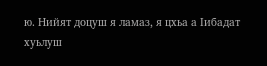ю. Нийят доцуш я ламаз, я цхьа а Іибадат хуьлуш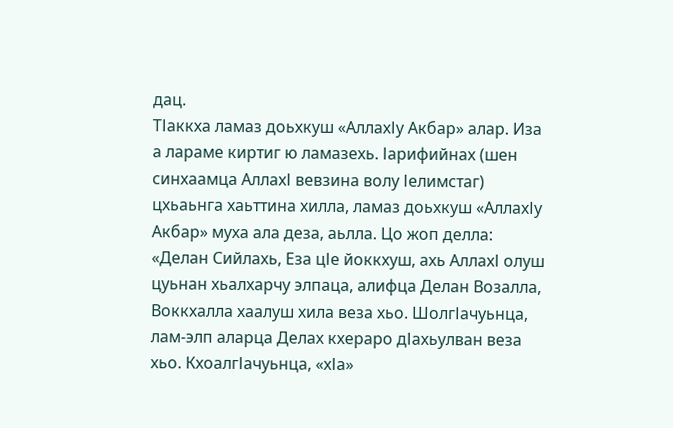дац.
ТІаккха ламаз доьхкуш «АллахІу Акбар» алар. Иза а лараме киртиг ю ламазехь. Іарифийнах (шен синхаамца АллахІ вевзина волу Іелимстаг) цхьаьнга хаьттина хилла, ламаз доьхкуш «АллахІу Акбар» муха ала деза, аьлла. Цо жоп делла: «Делан Сийлахь, Еза цІе йоккхуш, ахь АллахІ олуш цуьнан хьалхарчу элпаца, алифца Делан Возалла, Воккхалла хаалуш хила веза хьо. ШолгІачуьнца, лам-элп аларца Делах кхераро дІахьулван веза хьо. КхоалгІачуьнца, «хІа»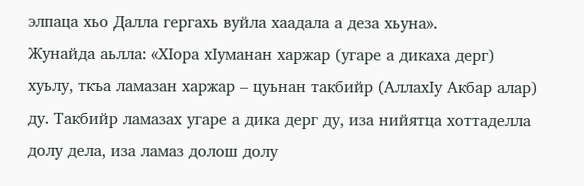элпаца хьо Далла гергахь вуйла хаадала а деза хьуна».
Жунайда аьлла: «ХІора хІуманан харжар (угаре а дикаха дерг) хуьлу, ткъа ламазан харжар – цуьнан такбийр (АллахІу Акбар алар) ду. Такбийр ламазах угаре а дика дерг ду, иза нийятца хоттаделла долу дела, иза ламаз долош долу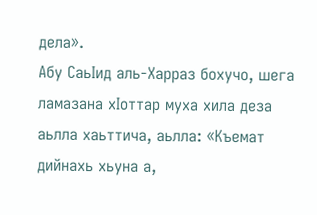дела».
Абу СаьІид аль-Харраз бохучо, шега ламазана хІоттар муха хила деза аьлла хаьттича, аьлла: «Къемат дийнахь хьуна а,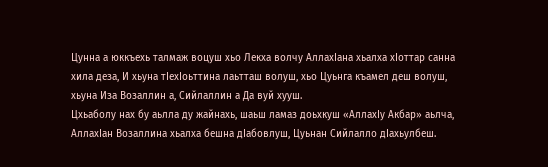Цунна а юккъехь талмаж воцуш хьо Лекха волчу АллахІана хьалха хІоттар санна хила деза, И хьуна тІехІоьттина лаьтташ волуш, хьо Цуьнга къамел деш волуш, хьуна Иза Возаллин а, Сийлаллин а Да вуй хууш.
Цхьаболу нах бу аьлла ду жайнахь, шаьш ламаз доьхкуш «АллахІу Акбар» аьлча, АллахІан Возаллина хьалха бешна дІабовлуш, Цуьнан Сийлалло дІахьулбеш.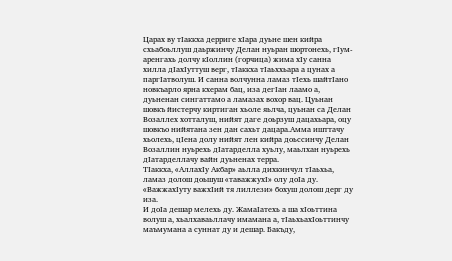Царах ву тІаккха дерриге хІара дуьне шен кийра схьабоьллуш даьржинчу Делан нуьран шортонехь, гІум-аренгахь долчу кІоллин (горчица) жима хІу санна хилла дІахІуттуш верг, тІаккха тІаьххьара а цунах а паргІатволуш. И санна волчунна ламаз тІехь шайтІано новкъарло ярна кхерам бац, иза дегІан лаамо а, дуьненан сингаттамо а ламазах вохор вац. Цуьнан шовкъ йистерчу киртиган хьоле яьлча, цуьнан са Делан Возаллех хотталуш, нийят даге доьрзуш дацахьара, оцу шовкъо нийятана зен дан сахьт дацара.Амма ишттачу хьолехь, цІена долу нийят лен кийра доьссинчу Делан Возаллин нуьрехь дІатарделла хуьлу, маьлхан нуьрехь дІатарделлачу вайн дуьненах терра.
ТІаккха, «АллахІу Акбар» аьлла дихкинчул тІаьхьа, ламаз долош доьшуш «таважжухІ» олу доІа ду. «ВажжахІуту важхІий тя лиллези» бохуш долош дерг ду иза.
И доІа дешар мелехь ду. ЖамаІатехь а ша хІоьттина волуш а, хьалхаваьллачу имамана а, тІаьхьахІоьттинчу маъмумана а суннат ду и дешар. Бакъду,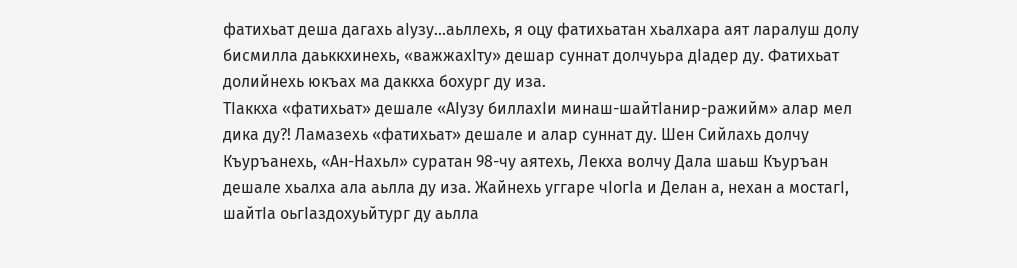фатихьат деша дагахь аІузу…аьллехь, я оцу фатихьатан хьалхара аят ларалуш долу бисмилла даьккхинехь, «важжахІту» дешар суннат долчуьра дІадер ду. Фатихьат долийнехь юкъах ма даккха бохург ду иза.
ТІаккха «фатихьат» дешале «АІузу биллахІи минаш-шайтІанир-ражийм» алар мел дика ду?! Ламазехь «фатихьат» дешале и алар суннат ду. Шен Сийлахь долчу Къуръанехь, «Ан-Нахьл» суратан 98-чу аятехь, Лекха волчу Дала шаьш Къуръан дешале хьалха ала аьлла ду иза. Жайнехь уггаре чІогІа и Делан а, нехан а мостагІ, шайтІа оьгІаздохуьйтург ду аьлла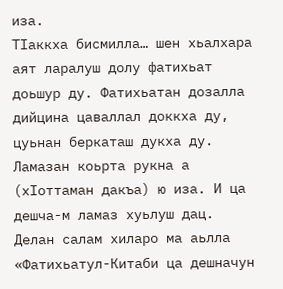иза.
ТІаккха бисмилла… шен хьалхара аят ларалуш долу фатихьат доьшур ду. Фатихьатан дозалла дийцина цаваллал доккха ду, цуьнан беркаташ дукха ду.
Ламазан коьрта рукна а (хІоттаман дакъа) ю иза. И ца дешча-м ламаз хуьлуш дац.
Делан салам хиларо ма аьлла «Фатихьатул-Китаби ца дешначун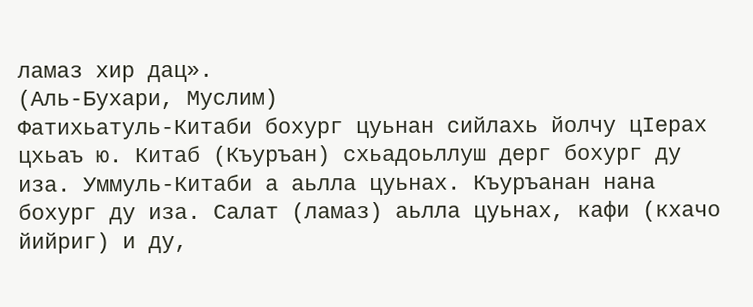ламаз хир дац».
(Аль-Бухари, Муслим)
Фатихьатуль-Китаби бохург цуьнан сийлахь йолчу цІерах цхьаъ ю. Китаб (Къуръан) схьадоьллуш дерг бохург ду иза. Уммуль-Китаби а аьлла цуьнах. Къуръанан нана бохург ду иза. Салат (ламаз) аьлла цуьнах, кафи (кхачо йийриг) и ду,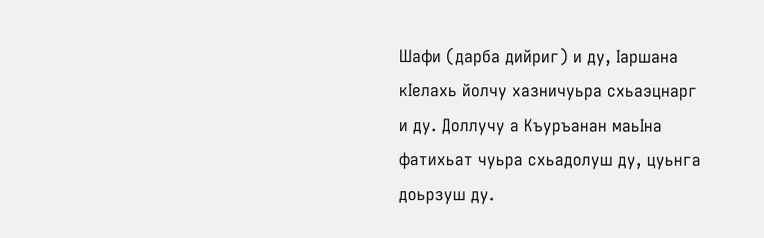Шафи (дарба дийриг) и ду, Іаршана кІелахь йолчу хазничуьра схьаэцнарг и ду. Доллучу а Къуръанан маьІна фатихьат чуьра схьадолуш ду, цуьнга доьрзуш ду.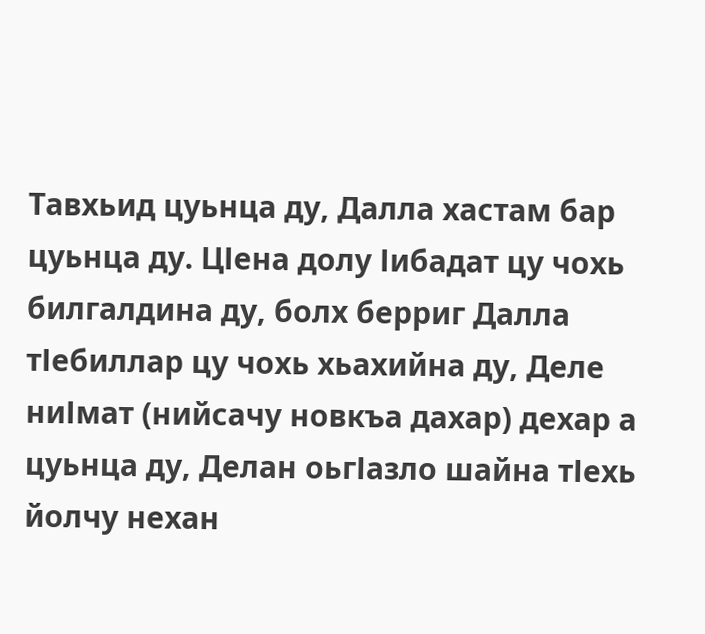Тавхьид цуьнца ду, Далла хастам бар цуьнца ду. ЦІена долу Іибадат цу чохь билгалдина ду, болх берриг Далла тІебиллар цу чохь хьахийна ду, Деле ниІмат (нийсачу новкъа дахар) дехар а цуьнца ду, Делан оьгІазло шайна тІехь йолчу нехан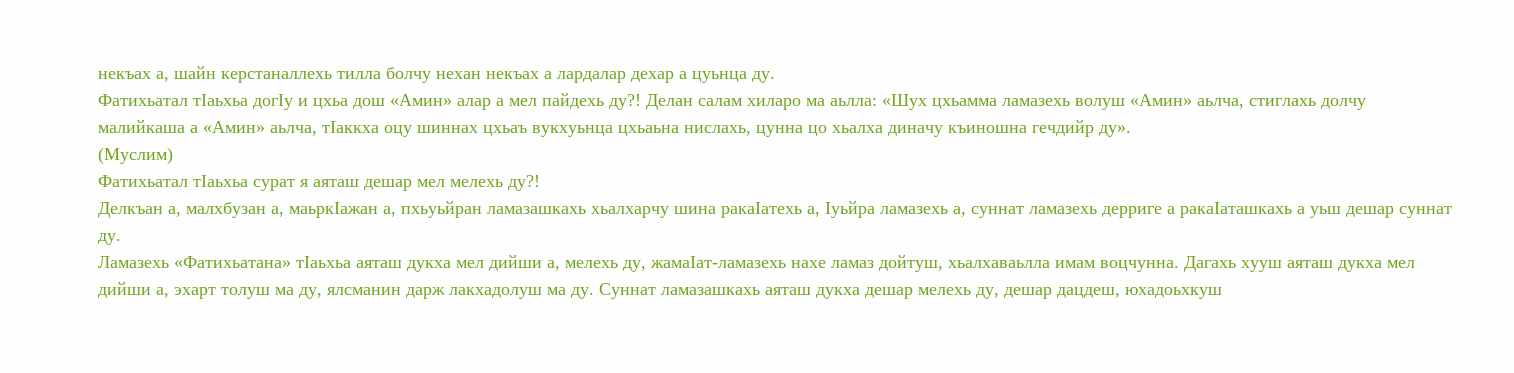некъах а, шайн керстаналлехь тилла болчу нехан некъах а лардалар дехар а цуьнца ду.
Фатихьатал тІаьхьа догІу и цхьа дош «Амин» алар а мел пайдехь ду?! Делан салам хиларо ма аьлла: «Шух цхьамма ламазехь волуш «Амин» аьлча, стиглахь долчу малийкаша а «Амин» аьлча, тІаккха оцу шиннах цхьаъ вукхуьнца цхьаьна нислахь, цунна цо хьалха диначу къиношна гечдийр ду».
(Муслим)
Фатихьатал тІаьхьа сурат я аяташ дешар мел мелехь ду?!
Делкъан а, малхбузан а, маьркIажан а, пхьуьйран ламазашкахь хьалхарчу шина ракаІатехь а, Іуьйра ламазехь а, суннат ламазехь дерриге а ракаІаташкахь а уьш дешар суннат ду.
Ламазехь «Фатихьатана» тІаьхьа аяташ дукха мел дийши а, мелехь ду, жамаІат-ламазехь нахе ламаз дойтуш, хьалхаваьлла имам воцчунна. Дагахь хууш аяташ дукха мел дийши а, эхарт толуш ма ду, ялсманин дарж лакхадолуш ма ду. Суннат ламазашкахь аяташ дукха дешар мелехь ду, дешар дацдеш, юхадоьхкуш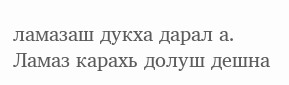ламазаш дукха дарал а.
Ламаз карахь долуш дешна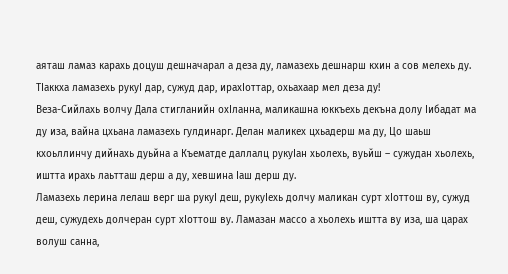аяташ ламаз карахь доцуш дешначарал а деза ду, ламазехь дешнарш кхин а сов мелехь ду.
ТІаккха ламазехь рукуІ дар, сужуд дар, ирахІоттар, охьахаар мел деза ду!
Веза-Сийлахь волчу Дала стигланийн охІланна, маликашна юккъехь декъна долу Іибадат ма ду иза, вайна цхьана ламазехь гулдинарг. Делан маликех цхьадерш ма ду, Цо шаьш кхоьллинчу дийнахь дуьйна а Къематде даллалц рукуІан хьолехь, вуьйш – сужудан хьолехь, иштта ирахь лаьтташ дерш а ду, хевшина Іаш дерш ду.
Ламазехь лерина лелаш верг ша рукуІ деш, рукуІехь долчу маликан сурт хІоттош ву, сужуд деш, сужудехь долчеран сурт хІоттош ву. Ламазан массо а хьолехь иштта ву иза, ша царах волуш санна,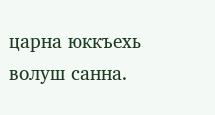царна юккъехь волуш санна.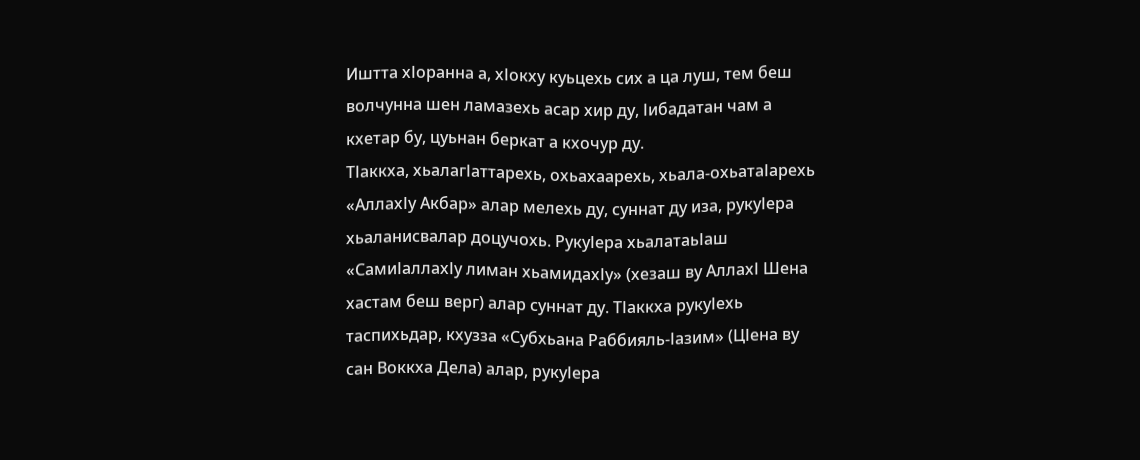Иштта хІоранна а, хІокху куьцехь сих а ца луш, тем беш волчунна шен ламазехь асар хир ду, Іибадатан чам а кхетар бу, цуьнан беркат а кхочур ду.
ТІаккха, хьалагІаттарехь, охьахаарехь, хьала-охьатаІарехь «АллахІу Акбар» алар мелехь ду, суннат ду иза, рукуІера хьаланисвалар доцучохь. РукуІера хьалатаьІаш «СамиІаллахІу лиман хьамидахІу» (хезаш ву АллахІ Шена хастам беш верг) алар суннат ду. ТІаккха рукуІехь таспихьдар, кхузза «Субхьана Раббияль-Іазим» (ЦІена ву сан Воккха Дела) алар, рукуІера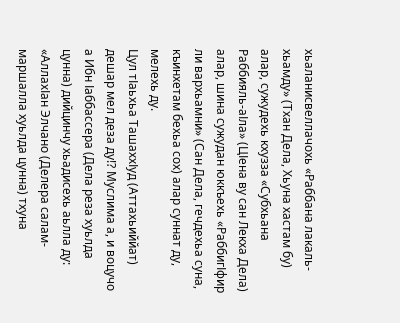хьаланисвеллачохь «Раббана лакаль-хьамду» (Тхан Дела, Хьуна хастам бу) алар, сужудехь кхузза «Субхьана Раббияль-аІла» (ЦІена ву сан Лекха Дела) алар, шина сужудан юккъехь «РаббигІфир ли вархьамни» (Сан Дела, гечдехьа суна, къинхетам бехьа сох) алар суннат ду, мелехь ду.
Цул тІаьхьа ТашаххІуд (Аттахьиййат) дешар мел деза ду!? Муслима а, и воцучо а Ибн Іаббассера (Дела реза хуьлда цунна) дийцинчу хьадисехь аьлла ду: «АллахІан Элчано (Делера салам-маршалла хуьлда цунна) тхуна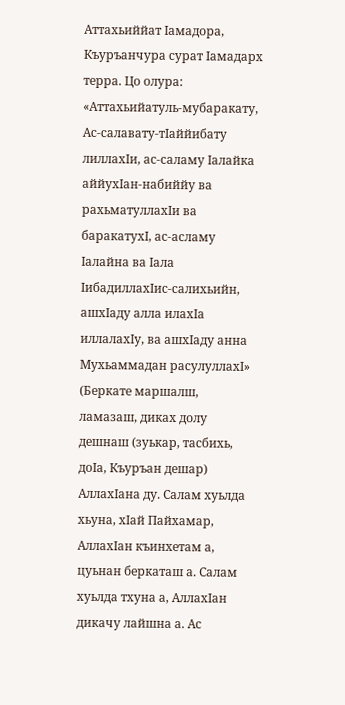Аттахьиййат Іамадора, Къуръанчура сурат Іамадарх терра. Цо олура: «Аттахьийатуль-мубаракату, Ас-салавату-тІаййибату лиллахІи, ас-саламу Іалайка аййухІан-набиййу ва рахьматуллахІи ва баракатухІ, ас-асламу Іалайна ва Іала ІибадиллахІис-салихьийн, ашхІаду алла илахІа иллалахІу, ва ашхІаду анна Мухьаммадан расулуллахІ» (Беркате маршалш, ламазаш, диках долу дешнаш (зуькар, тасбихь, доІа, Къуръан дешар) АллахІана ду. Салам хуьлда хьуна, хІай Пайхамар, АллахІан къинхетам а, цуьнан беркаташ а. Салам хуьлда тхуна а, АллахІан дикачу лайшна а. Ас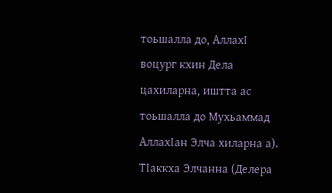тоьшалла до, АллахІ воцург кхин Дела цахиларна, иштта ас тоьшалла до Мухьаммад АллахІан Элча хиларна а).
ТІаккха Элчанна (Делера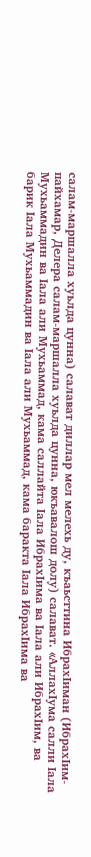салам-маршалла хуьлда цунна) салават диллар мел мелехь ду, къаьсттина ИбрахІиман (ИбрахІим-пайхамар, Делера салам-маршалла хуьлда цунна, юкъавалош долу) салават. «АллахІума салли Іала Мухьаммадин ва Іала али Мухьаммад, кама саллайта Іала ИбрахІима ва Іала али ИбрахІим, ва барик Іала Мухьаммадин ва Іала али Мухьаммад, кама баракта Іала ИбрахІима ва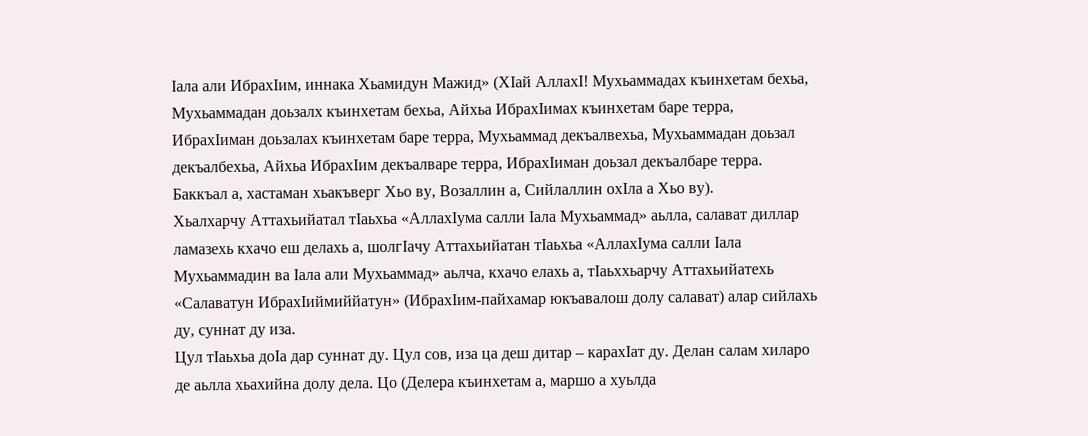Іала али ИбрахІим, иннака Хьамидун Мажид» (ХІай АллахІ! Мухьаммадах къинхетам бехьа, Мухьаммадан доьзалх къинхетам бехьа, Айхьа ИбрахІимах къинхетам баре терра, ИбрахІиман доьзалах къинхетам баре терра, Мухьаммад декъалвехьа, Мухьаммадан доьзал декъалбехьа, Айхьа ИбрахІим декъалваре терра, ИбрахІиман доьзал декъалбаре терра. Баккъал а, хастаман хьакъверг Хьо ву, Возаллин а, Сийлаллин охІла а Хьо ву).
Хьалхарчу Аттахьийатал тІаьхьа «АллахІума салли Іала Мухьаммад» аьлла, салават диллар ламазехь кхачо еш делахь а, шолгІачу Аттахьийатан тІаьхьа «АллахІума салли Іала Мухьаммадин ва Іала али Мухьаммад» аьлча, кхачо елахь а, тІаьххьарчу Аттахьийатехь «Салаватун ИбрахІиймиййатун» (ИбрахІим-пайхамар юкъавалош долу салават) алар сийлахь ду, суннат ду иза.
Цул тІаьхьа доІа дар суннат ду. Цул сов, иза ца деш дитар – карахІат ду. Делан салам хиларо де аьлла хьахийна долу дела. Цо (Делера къинхетам а, маршо а хуьлда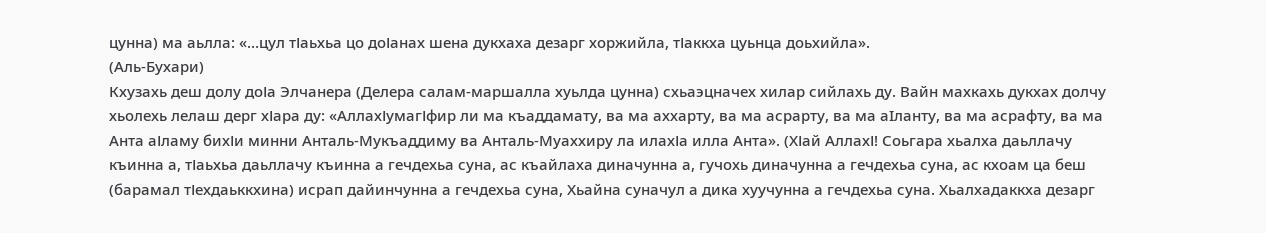цунна) ма аьлла: «…цул тІаьхьа цо доІанах шена дукхаха дезарг хоржийла, тІаккха цуьнца доьхийла».
(Аль-Бухари)
Кхузахь деш долу доІа Элчанера (Делера салам-маршалла хуьлда цунна) схьаэцначех хилар сийлахь ду. Вайн махкахь дукхах долчу хьолехь лелаш дерг хІара ду: «АллахІумагІфир ли ма къаддамату, ва ма аххарту, ва ма асрарту, ва ма аIланту, ва ма асрафту, ва ма Анта аІламу бихІи минни Анталь-Мукъаддиму ва Анталь-Муаххиру ла илахІа илла Анта». (ХІай АллахІ! Соьгара хьалха даьллачу къинна а, тІаьхьа даьллачу къинна а гечдехьа суна, ас къайлаха диначунна а, гучохь диначунна а гечдехьа суна, ас кхоам ца беш (барамал тІехдаьккхина) исрап дайинчунна а гечдехьа суна, Хьайна суначул а дика хуучунна а гечдехьа суна. Хьалхадаккха дезарг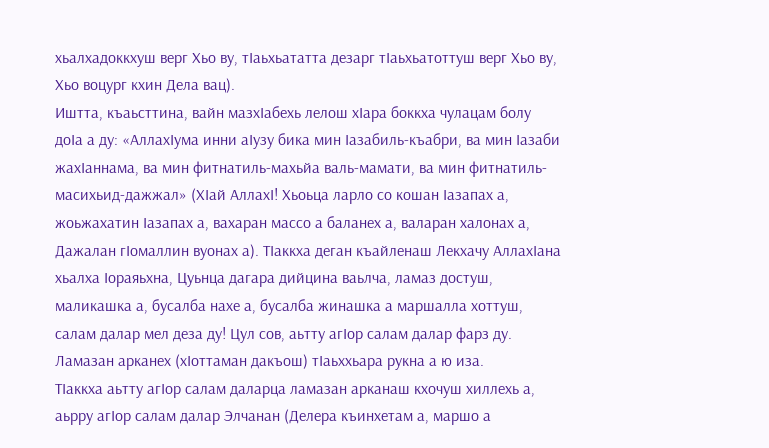хьалхадоккхуш верг Хьо ву, тІаьхьататта дезарг тІаьхьатоттуш верг Хьо ву, Хьо воцург кхин Дела вац).
Иштта, къаьсттина, вайн мазхІабехь лелош хІара боккха чулацам болу доІа а ду: «АллахІума инни аІузу бика мин Іазабиль-къабри, ва мин Іазаби жахІаннама, ва мин фитнатиль-махьйа валь-мамати, ва мин фитнатиль-масихьид-дажжал» (ХІай АллахІ! Хьоьца ларло со кошан Іазапах а, жоьжахатин Іазапах а, вахаран массо а баланех а, валаран халонах а, Дажалан гІомаллин вуонах а). ТІаккха деган къайленаш Лекхачу АллахІана хьалха Іораяьхна, Цуьнца дагара дийцина ваьлча, ламаз достуш, маликашка а, бусалба нахе а, бусалба жинашка а маршалла хоттуш, салам далар мел деза ду! Цул сов, аьтту агІор салам далар фарз ду. Ламазан арканех (хІоттаман дакъош) тІаьххьара рукна а ю иза.
ТІаккха аьтту агІор салам даларца ламазан арканаш кхочуш хиллехь а, аьрру агІор салам далар Элчанан (Делера къинхетам а, маршо а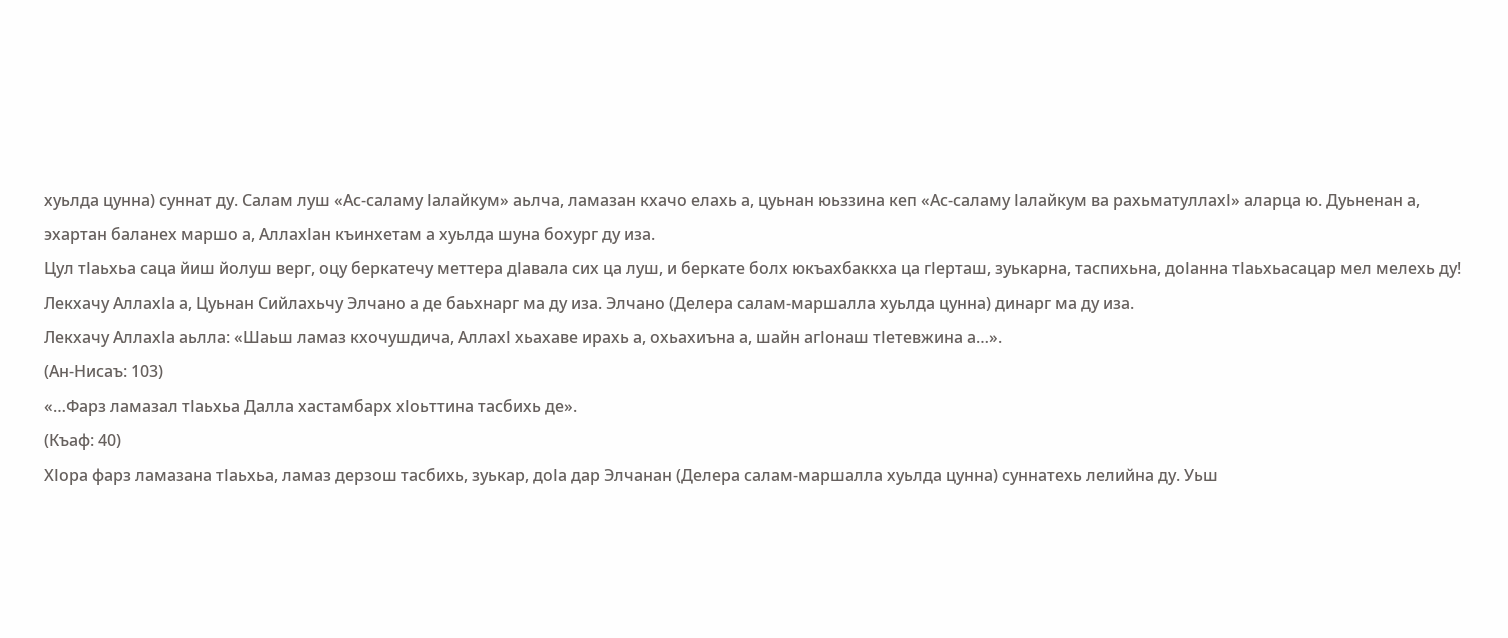хуьлда цунна) суннат ду. Салам луш «Ас-саламу Іалайкум» аьлча, ламазан кхачо елахь а, цуьнан юьззина кеп «Ас-саламу Іалайкум ва рахьматуллахІ» аларца ю. Дуьненан а, эхартан баланех маршо а, АллахІан къинхетам а хуьлда шуна бохург ду иза.
Цул тІаьхьа саца йиш йолуш верг, оцу беркатечу меттера дІавала сих ца луш, и беркате болх юкъахбаккха ца гІерташ, зуькарна, таспихьна, доІанна тІаьхьасацар мел мелехь ду!
Лекхачу АллахІа а, Цуьнан Сийлахьчу Элчано а де баьхнарг ма ду иза. Элчано (Делера салам-маршалла хуьлда цунна) динарг ма ду иза.
Лекхачу АллахІа аьлла: «Шаьш ламаз кхочушдича, АллахІ хьахаве ирахь а, охьахиъна а, шайн агІонаш тІетевжина а…».
(Ан-Нисаъ: 103)
«…Фарз ламазал тІаьхьа Далла хастамбарх хІоьттина тасбихь де».
(Къаф: 40)
ХІора фарз ламазана тІаьхьа, ламаз дерзош тасбихь, зуькар, доІа дар Элчанан (Делера салам-маршалла хуьлда цунна) суннатехь лелийна ду. Уьш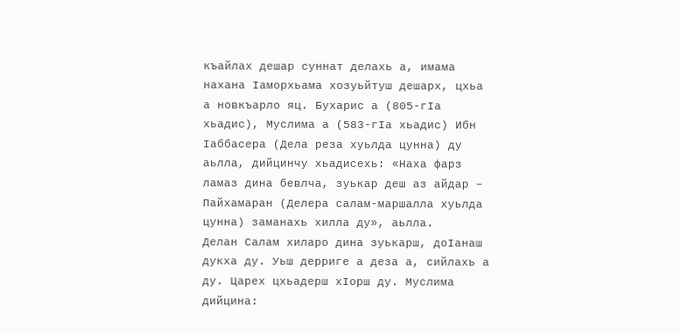къайлах дешар суннат делахь а, имама нахана Іаморхьама хозуьйтуш дешарх, цхьа а новкъарло яц. Бухарис а (805-гІа хьадис), Муслима а (583-гІа хьадис) Ибн Іаббасера (Дела реза хуьлда цунна) ду аьлла, дийцинчу хьадисехь: «Наха фарз ламаз дина бевлча, зуькар деш аз айдар – Пайхамаран (Делера салам-маршалла хуьлда цунна) заманахь хилла ду», аьлла.
Делан Салам хиларо дина зуькарш, доІанаш дукха ду. Уьш дерриге а деза а, сийлахь а ду. Царех цхьадерш хІорш ду. Муслима дийцина: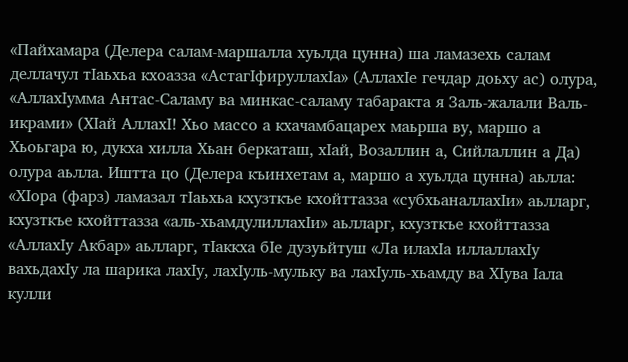«Пайхамара (Делера салам-маршалла хуьлда цунна) ша ламазехь салам деллачул тІаьхьа кхоазза «АстагІфируллахІа» (АллахІе гечдар доьху ас) олура, «АллахІумма Антас-Саламу ва минкас-саламу табаракта я Заль-жалали Валь-икрами» (ХІай АллахІ! Хьо массо а кхачамбацарех маьрша ву, маршо а Хьоьгара ю, дукха хилла Хьан беркаташ, хІай, Возаллин а, Сийлаллин а Да) олура аьлла. Иштта цо (Делера къинхетам а, маршо а хуьлда цунна) аьлла: «ХІора (фарз) ламазал тІаьхьа кхузткъе кхойттазза «субхьаналлахІи» аьлларг, кхузткъе кхойттазза «аль-хьамдулиллахІи» аьлларг, кхузткъе кхойттазза «АллахІу Акбар» аьлларг, тІаккха бІе дузуьйтуш «Ла илахІа иллаллахІу вахьдахІу ла шарика лахІу, лахІуль-мульку ва лахІуль-хьамду ва ХІува Іала кулли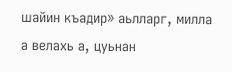шайин къадир» аьлларг, милла а велахь а, цуьнан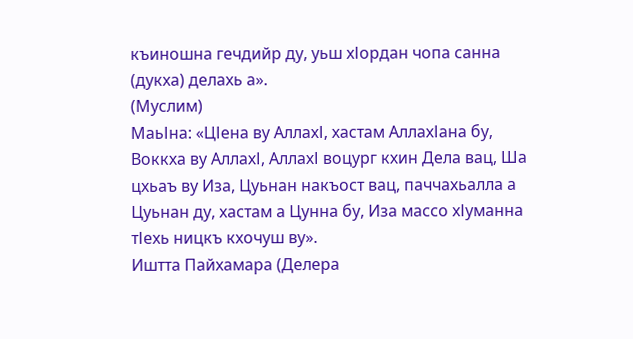къиношна гечдийр ду, уьш хІордан чопа санна (дукха) делахь а».
(Муслим)
МаьІна: «ЦІена ву АллахІ, хастам АллахІана бу, Воккха ву АллахІ, АллахІ воцург кхин Дела вац, Ша цхьаъ ву Иза, Цуьнан накъост вац, паччахьалла а Цуьнан ду, хастам а Цунна бу, Иза массо хІуманна тІехь ницкъ кхочуш ву».
Иштта Пайхамара (Делера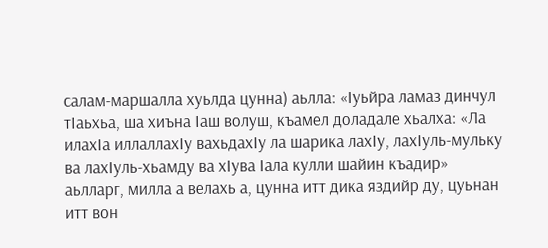салам-маршалла хуьлда цунна) аьлла: «Іуьйра ламаз динчул тІаьхьа, ша хиъна Іаш волуш, къамел доладале хьалха: «Ла илахІа иллаллахІу вахьдахІу ла шарика лахІу, лахІуль-мульку ва лахІуль-хьамду ва хІува Іала кулли шайин къадир» аьлларг, милла а велахь а, цунна итт дика яздийр ду, цуьнан итт вон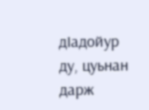дІадойур ду, цуьнан дарж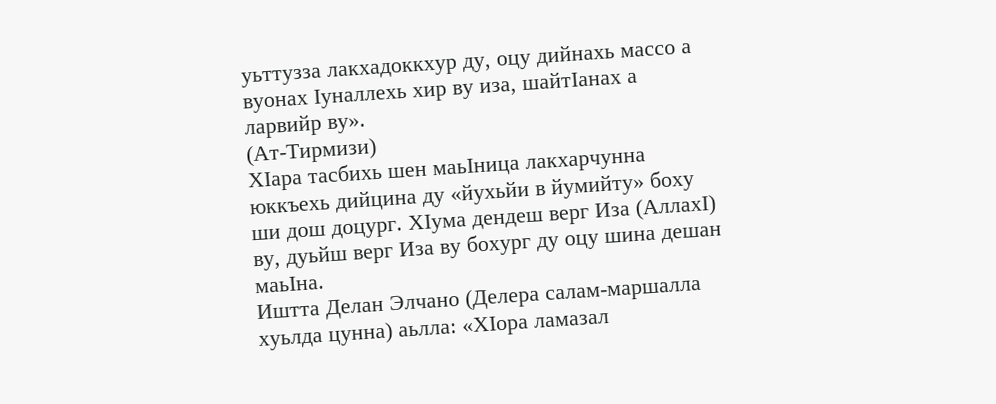уьттузза лакхадоккхур ду, оцу дийнахь массо а вуонах Іуналлехь хир ву иза, шайтІанах а ларвийр ву».
(Ат-Тирмизи)
ХІара тасбихь шен маьІница лакхарчунна юккъехь дийцина ду «йухьйи в йумийту» боху ши дош доцург. ХІума дендеш верг Иза (АллахІ) ву, дуьйш верг Иза ву бохург ду оцу шина дешан маьІна.
Иштта Делан Элчано (Делера салам-маршалла хуьлда цунна) аьлла: «ХІора ламазал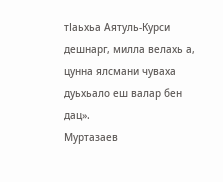тІаьхьа Аятуль-Курси дешнарг, милла велахь а, цунна ялсмани чуваха дуьхьало еш валар бен дац».
Муртазаев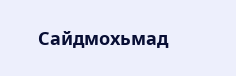Сайдмохьмад